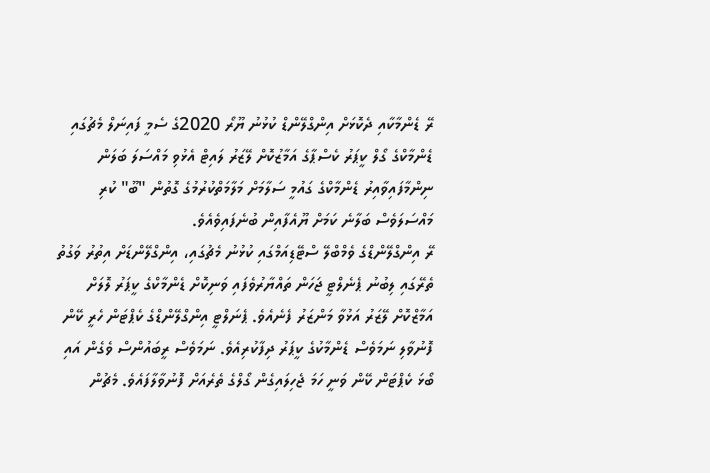ރޭ ޑެންމާކާއި ދެކޮޅަށް އިންގްލޭންޑް ކުޅުނު ޔޫރޯ 2020ގެ ސެމީ ފައިނަލް މެޗުގައި ޑެންމާކްގެ ގޯލް ކީޕަރު ކެސްޕާގެ އަމާޒުކޮށް ލޭޒަރު ލައިޓް އެޅުވި މައްސަލަ ބަލަން ނިންމާފައިވާއިރު ޑެންމާކްގެ ގައުމީ ސަލާމަށް މަލާމަތްކުރުމުގެ ގޮތުން "ބޫ" ކުރި މައްސަލަވެސް ބަލާނެ ކަމަށް ޔޫއެފާއިން ބުނެފައިވެއެވެ.
ރޭ އިންގްލޭންޑްގެ ވެމްބްލޭ ސްޓޭޑިއަމްގައި ކުޅުނު މެޗުގައި، އިންގްލޭންޑަށް އިތުރު ވަގުތު ތެރޭގައި ލިބުނު ޕެނެލްޓީ ޖަހަން ތައްޔާރުވެފައި ވަނިކޮށް ޑެންމާކްގެ ކީޕަރު ލޮލަށް އަމާޒްކޮށް ލޭޒަރު އަޅުވާ މަންޒަރު ފެނެއެވެ. ޕެނަލްޓީ އިންގްލޭންޑްގެ ކެޕްޓަން ހެރީ ކޭން ފޮނުވާލި ނަމަވެސް ޑެންމާކުގެ ކީޕަރު ދިފާކުރިއެވެ. ނަމަވެސް ރީބައުންސް ވެގެން އައި ބޯޅަ ކެޕްޓަން ކޭން ވަނީ ހަމަ ޖެހިލައިގެން ގޯލްގެ ތެރެއަށް ފޮނުވާލާފައެވެ. މެޗުން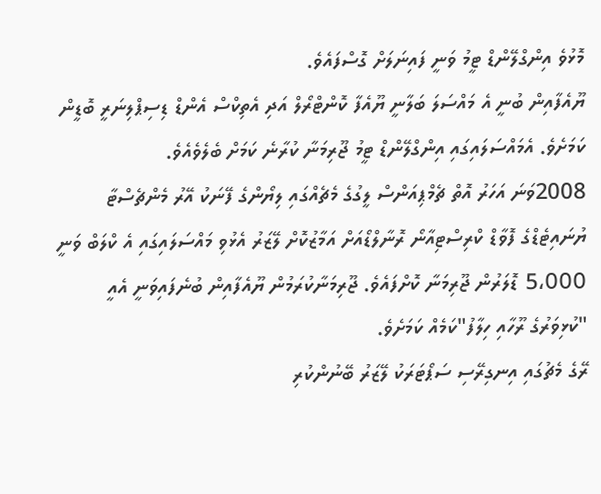މޮޅުވެ އިންގްލޭންޑް ޓީމު ވަނީ ފައިނަލަށް ގޮސްފައެވެ.
ޔޫއެފާއިން ބުނީ އެ މައްސަލަ ބަލާނީ ޔޫއެފާ ކޮންޓްރޯލް އަދި އެތިކްސް އެންޑް ޑިސިޕްލިނަރީ ބޮޑީން ކަމަށެވެ. އެމައްސަލައިގައި އިންގްލޭންޑް ޓީމު ޖޫރިމަނާ ކުރާނެ ކަމަށް ބެލެވެއެވެ.
2008ވަނަ އަހަރު އޮތް ޗެމްޕިއަންސް ލީގުގެ މެޗެއްގައި ލިޔޯންގެ ފޭނަކު އޭރު މެންޗެސްޓާ ޔުނައިޓެޑްގެ ފޮވާޑް ކްރިސްޓިއާނޯ ރޮނާލްޑޯއަށް އަމާޒުކޮށް ލޭޒަރު އެޅުވި މައްސަލައިގައި އެ ކްލަބް ވަނީ 5،000 ޑޮލަރުން ޖޫރިމަނާ ކޮށްފައެވެ. ޖޫރިމަނާކުރަމުން ޔޫއެފާއިން ބުނެފައިވަނީ އެއީ "ކުޅިވަރުގެ ރޫހާއި ހިލާފު"ކަމެއް ކަމަށެވެ.
ރޭގެ މެޗުގައި އިނގިރޭސި ސަޕޯޓަރަކު ލޭޒަރު ބޭނުންކުރި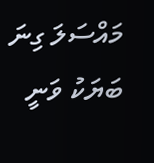މައްސަލަ ގިނަ ބަޔަކު ވަނީ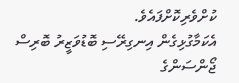ކުށްވެރިކޮށްފައެވެ.
އެކަމާގުޅިގެން އިނގިރޭސި ބޮޑުވަޒީރު ބޮރިސް ޖޯންސަންގެ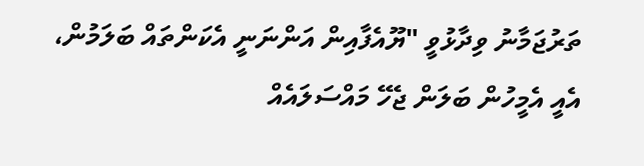ތަރުޖަމާނު ވިދާޅުވީ "ޔޫއެފާއިން އަންނަނީ އެކަންތައް ބަލަމުން، އެއީ އެމީހުން ބަލަން ޖެހޭ މައްސަލައެއް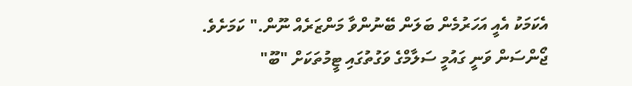އެކަމަކު އެއީ އަހަރުމެން ބަލަން ބޭނުންވާ މަންޒަރެއް ނޫން." ކަމަށެވެ.
ޖޯންސަން ވަނީ ގައުމީ ސަލާމްގެ ވަގުތުގައި ޓީމުތަކަށް "ބޫ"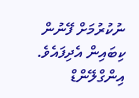ނުކުރުމަށް ފޭނުން ކިބައިން އެދިފައެވެ.
އިންގްލޭންޑް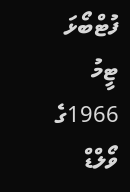ފުޓްބޯޅަ ޓީމު 1966ގެ ވޯލްޑް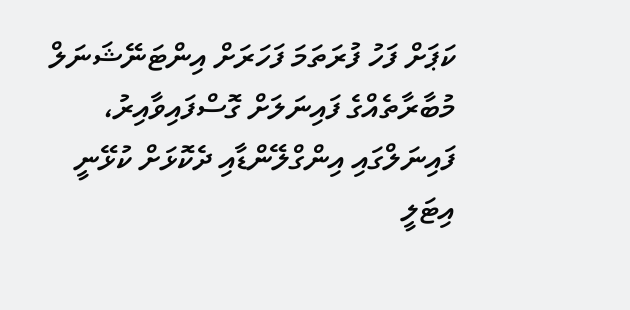ކަޕަށް ފަހު ފުރަތަމަ ފަހަރަށް އިންޓަނޭޝަނަލް މުބާރާތެއްގެ ފައިނަލަށް ގޮސްފައިވާއިރު، ފައިނަލްގައި އިންގްލޭންޑާއި ދެކޮޅަށް ކުޅޭނީ އިޓަލީ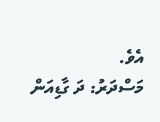އެވެ.
މަސްދަރު: ދަ ގާޑިއަން